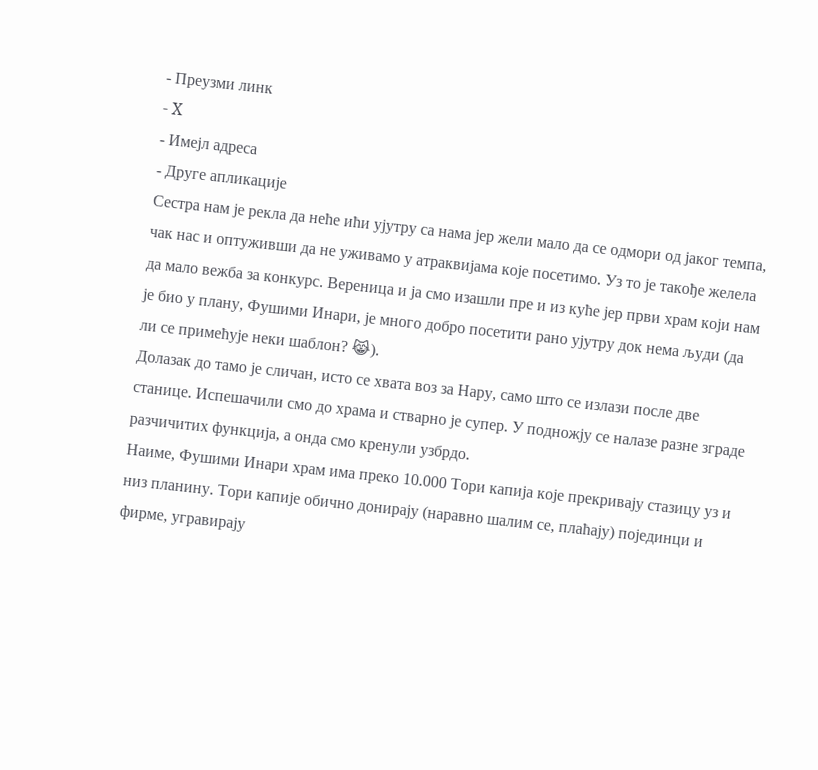- Преузми линк
- X
- Имејл адреса
- Друге апликације
Сестра нам је рекла да неће ићи ујутру са нама јер жели мало да се одмори од јаког темпа, чак нас и оптуживши да не уживамо у атраквијама које посетимо. Уз то је такође желела да мало вежба за конкурс. Вереница и ја смо изашли пре и из куће јер први храм који нам је био у плану, Фушими Инари, је много добро посетити рано ујутру док нема људи (да ли се примећује неки шаблон? 😹).
Долазак до тамо је сличан, исто се хвата воз за Нару, само што се излази после две станице. Испешачили смо до храма и стварно је супер. У подножју се налазе разне зграде разчичитих функција, а онда смо кренули узбрдо.
Наиме, Фушими Инари храм има преко 10.000 Тори капија које прекривају стазицу уз и низ планину. Тори капије обично донирају (наравно шалим се, плаћају) појединци и фирме, угравирају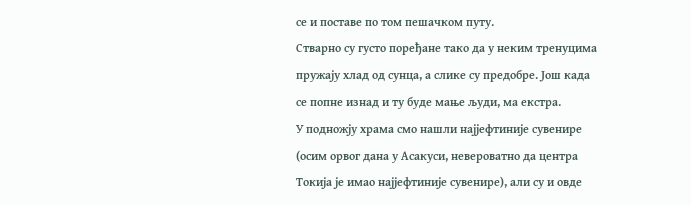се и поставе по том пешачком путу.
Стварно су густо поређане тако да у неким тренуцима пружају хлад од сунца, а слике су предобре. Још када се попне изнад и ту буде мање људи, ма екстра.
У подножју храма смо нашли најјефтиније сувенире (осим орвог дана у Асакуси, невероватно да центра Токија је имао најјефтиније сувенире), али су и овде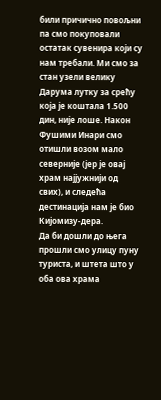били причично повољни па смо покуповали остатак сувенира који су нам требали. Ми смо за стан узели велику Дарума лутку за срећу која је коштала 1.500 дин, није лоше. Након Фушими Инари смо отишли возом мало северније (јер је овај храм најјужнији од свих), и следећа дестинација нам је био Кијомизу-дера.
Да би дошли до њега прошли смо улицу пуну туриста, и штета што у оба ова храма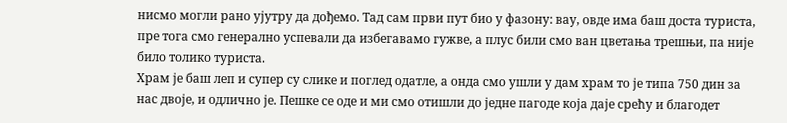нисмо могли рано ујутру да дођемо. Тад сам први пут био у фазону: вау, овде има баш доста туриста, пре тога смо генерално успевали да избегавамо гужве, а плус били смо ван цветања трешњи, па није било толико туриста.
Храм је баш леп и супер су слике и поглед одатле, а онда смо ушли у дам храм то је типа 750 дин за нас двоје, и одлично је. Пешке се оде и ми смо отишли до једне пагоде која даје срећу и благодет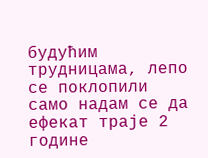будућим трудницама, лепо се поклопили само надам се да ефекат траје 2 године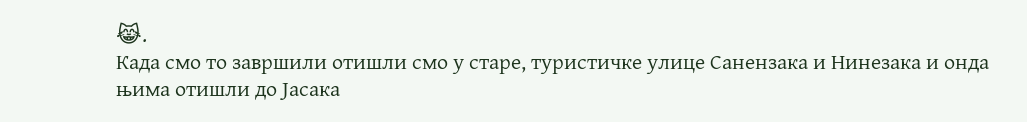😹.
Када смо то завршили отишли смо у старе, туристичке улице Санензака и Нинезака и онда њима отишли до Јасака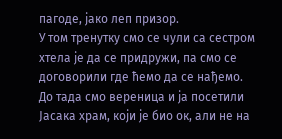пагоде, јако леп призор.
У том тренутку смо се чули са сестром хтела је да се придружи, па смо се договорили где ћемо да се нађемо.
До тада смо вереница и ја посетили Јасака храм, који је био ок, али не на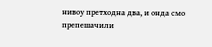нивоу претходна два, и онда смо препешачили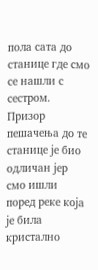пола сата до станице где смо се нашли с сестром.
Призор пешачења до те станице је био одличан јер смо ишли поред реке која је била кристално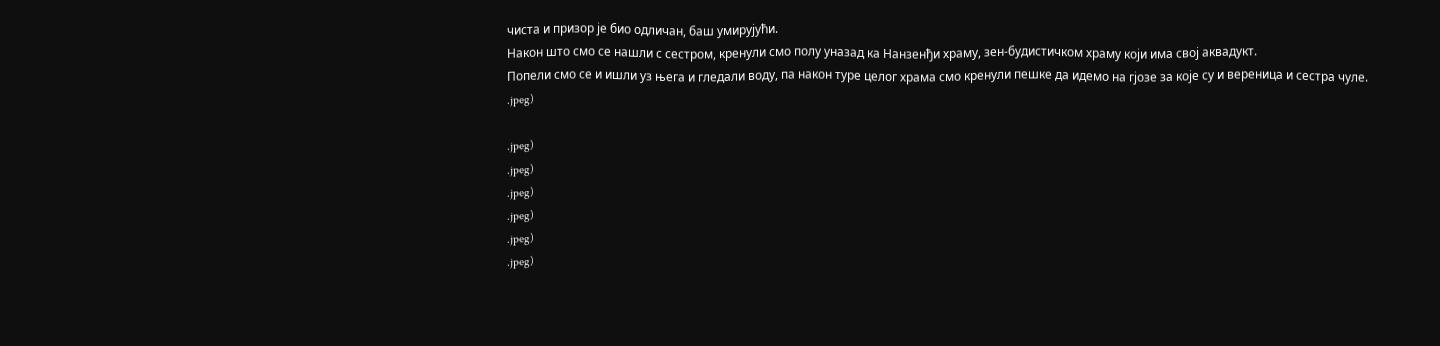чиста и призор је био одличан, баш умирујући.
Након што смо се нашли с сестром, кренули смо полу уназад ка Нанзенђи храму, зен-будистичком храму који има свој аквадукт.
Попели смо се и ишли уз њега и гледали воду, па након туре целог храма смо кренули пешке да идемо на гјозе за које су и вереница и сестра чуле.
.jpeg)

.jpeg)
.jpeg)
.jpeg)
.jpeg)
.jpeg)
.jpeg)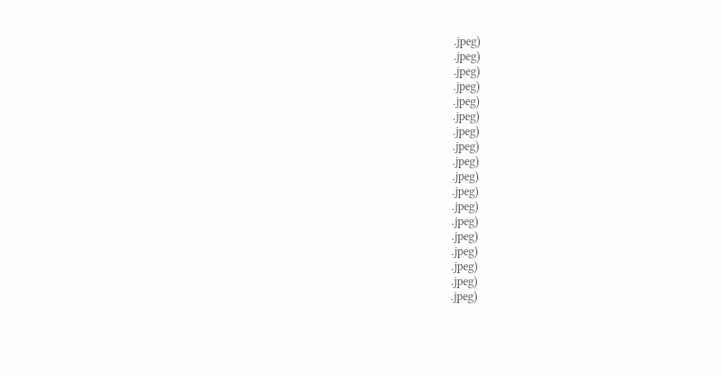.jpeg)
.jpeg)
.jpeg)
.jpeg)
.jpeg)
.jpeg)
.jpeg)
.jpeg)
.jpeg)
.jpeg)
.jpeg)
.jpeg)
.jpeg)
.jpeg)
.jpeg)
.jpeg)
.jpeg)
.jpeg)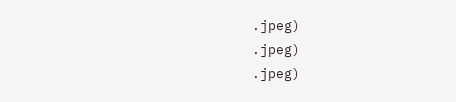.jpeg)
.jpeg)
.jpeg)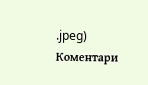.jpeg)
Коментари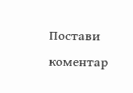Постави коментар